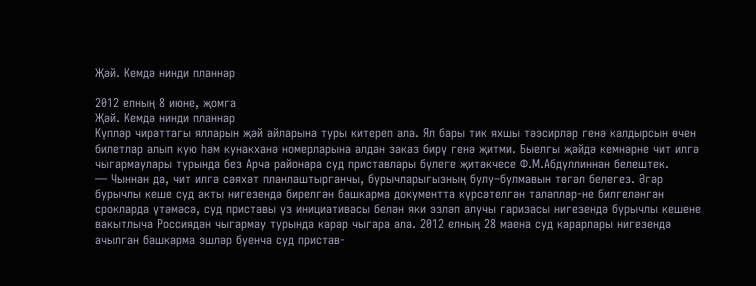Җәй. Кемдә нинди планнар

2012 елның 8 июне, җомга
Җәй. Кемдә нинди планнар
Күпләр чираттагы ялларын җәй айларына туры китереп ала. Ял бары тик яхшы тәэсирләр генә калдырсын өчен билетлар алып кую һәм кунакханә номерларына алдан заказ бирү генә җитми. Быелгы җәйдә кемнәрне чит илгә чыгармаулары турында без Арча районара суд приставлары бүлеге җитәкчесе Ф.М.Абдуллиннан белештек.
— Чыннан да, чит илгә сәяхәт планлаштырганчы, бурычларыгызның булу–булмавын төгәл белегез. Әгәр бурычлы кеше суд акты нигезендә бирелгән башкарма документта күрсәтелгән таләпләр-не билгеләнгән срокларда үтәмәсә, суд приставы үз инициативасы белән яки эзләп алучы гаризасы нигезендә бурычлы кешене вакытлыча Россиядән чыгармау турында карар чыгара ала. 2012 елның 28 маена суд карарлары нигезендә ачылган башкарма эшләр буенча суд пристав-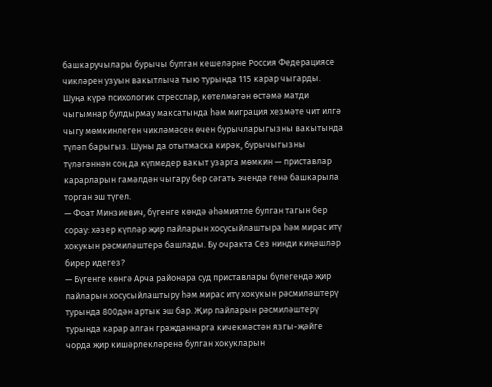башкаручылары бурычы булган кешеләрне Россия Федерациясе чикләрен узуын вакытлыча тыю турында 115 карар чыгарды. Шуңа күрә психологик стресслар, көтелмәгән өстәмә матди чыгымнар булдырмау максатында һәм миграция хезмәте чит илгә чыгу мөмкинлеген чикләмәсен өчен бурычларыгызны вакытында түләп барыгыз. Шуны да отытмаска кирәк, бурычыгызны түләгәннән соң да күпмедер вакыт узарга мөмкин — приставлар карарларын гамәлдән чыгару бер сәгать эчендә генә башкарыла торган эш түгел.
— Фоат Минзиевич, бүгенге көндә әһәмиятле булган тагын бер сорау: хәзер күпләр җир пайларын хосусыйлаштыра һәм мирас итү хокукын рәсмиләштерә башлады. Бу очракта Сез нинди киңәшләр бирер идегез?
— Бүгенге көнгә Арча районара суд приставлары бүлегендә җир пайларын хосусыйлаштыру һәм мирас итү хокукын рәсмиләштерү турында 800дән артык эш бар. Җир пайларын рәсмиләштерү турында карар алган гражданнарга кичекмәстән язгы-җәйге чорда җир кишәрлекләренә булган хокукларын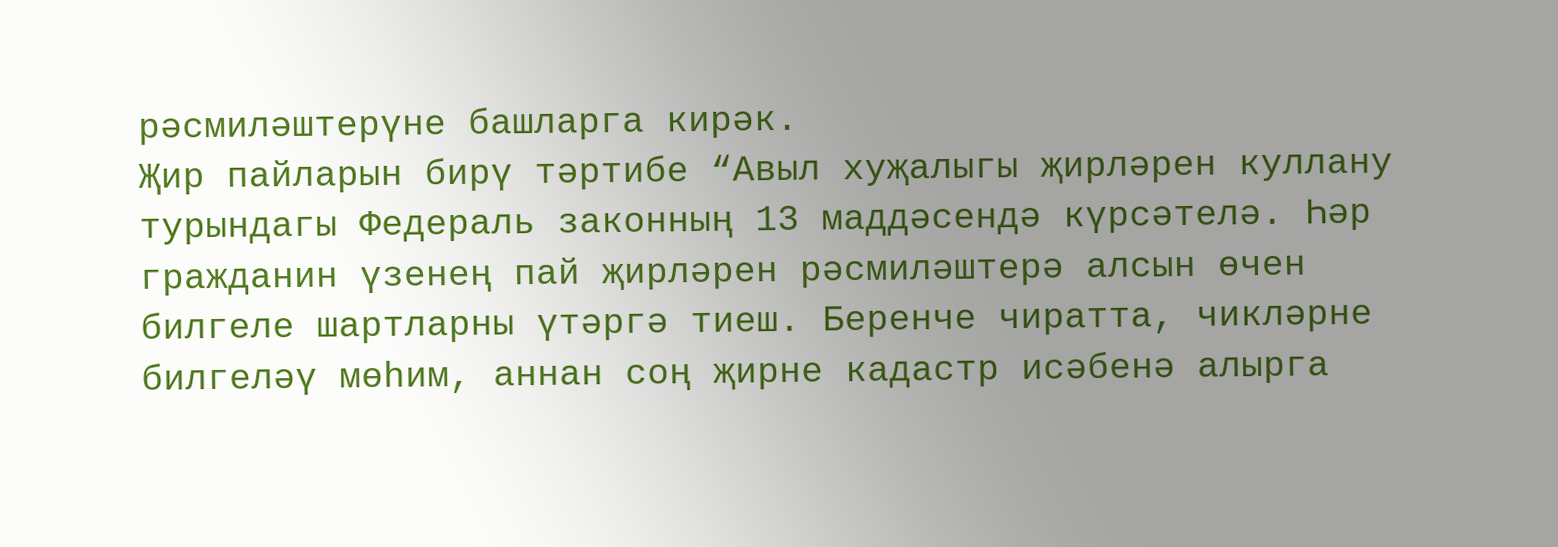рәсмиләштерүне башларга кирәк.
Җир пайларын бирү тәртибе “Авыл хуҗалыгы җирләрен куллану турындагы Федераль законның 13 маддәсендә күрсәтелә. Һәр гражданин үзенең пай җирләрен рәсмиләштерә алсын өчен билгеле шартларны үтәргә тиеш. Беренче чиратта, чикләрне билгеләү мөһим, аннан соң җирне кадастр исәбенә алырга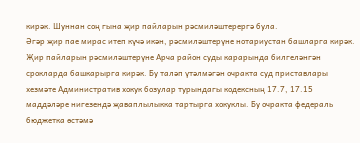кирәк. Шуннан соң гына җир пайларын рәсмиләштерергә була.
Әгәр җир пае мирас итеп күчә икән, рәсмиләштерүне нотариустан башларга кирәк. Җир пайларын рәсмиләштерүне Арча район суды карарында билгеләнгән срокларда башкарырга кирәк. Бу таләп үтәлмәгән очракта суд приставлары хезмәте Административ хокук бозулар турындагы кодексның 17.7, 17.15 маддәләре нигезендә җаваплылыкка тартырга хокуклы. Бу очракта федераль бюджетка өстәмә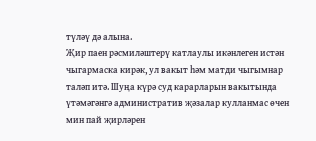түләү дә алына.
Җир паен рәсмиләштерү катлаулы икәнлеген истән чыгармаска кирәк, ул вакыт һәм матди чыгымнар таләп итә. Шуңа күрә суд карарларын вакытында үтәмәгәнгә административ җәзалар кулланмас өчен мин пай җирләрен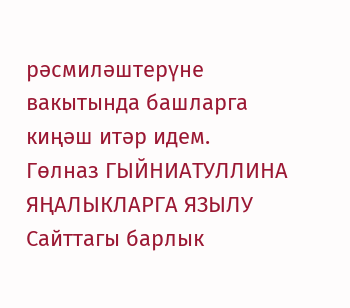рәсмиләштерүне вакытында башларга киңәш итәр идем.
Гөлназ ГЫЙНИАТУЛЛИНА
ЯҢАЛЫКЛАРГА ЯЗЫЛУ
Сайттагы барлык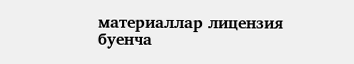материаллар лицензия буенча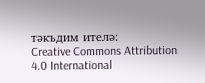тәкъдим ителә:
Creative Commons Attribution 4.0 International